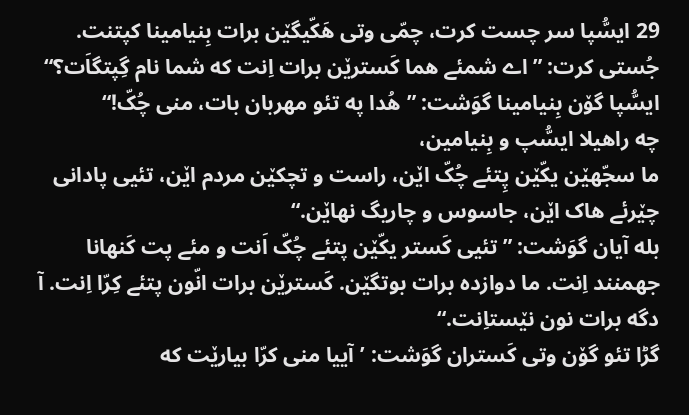29 ایسُّپا سر چست کرت، چمّی وتی هَکّیگێن برات بِنیامینا کپتنت. جُستی کرت: ”اے شمئے هما کَسترێن برات اِنت که شما نام گِپتگاَت؟“ ایسُّپا گۆن بِنیامینا گوَشت: ”هُدا په تئو مهربان بات، منی چُکّ!“
چه راهیلا ایسُّپ و بِنیامین،
ما سجّهێن یکّێن پِتئے چُکّ اێن، راست و تچکێن مردم اێن، تئیی پادانی چێرئے هاک اێن، جاسوس و چاریگ نهاێن.“
بله آیان گوَشت: ”تئیی کَستر یکّێن پتئے چُکّ اَنت و مئے پت کَنهانا جهمنند اِنت. ما دوازده برات بوتگێن. کَسترێن برات انّون پتئے کِرّا اِنت. آ دگه برات نون نێستاِنت.“
گڑا تئو گۆن وتی کَستران گوَشت: ’آییا منی کرّا بیارێت که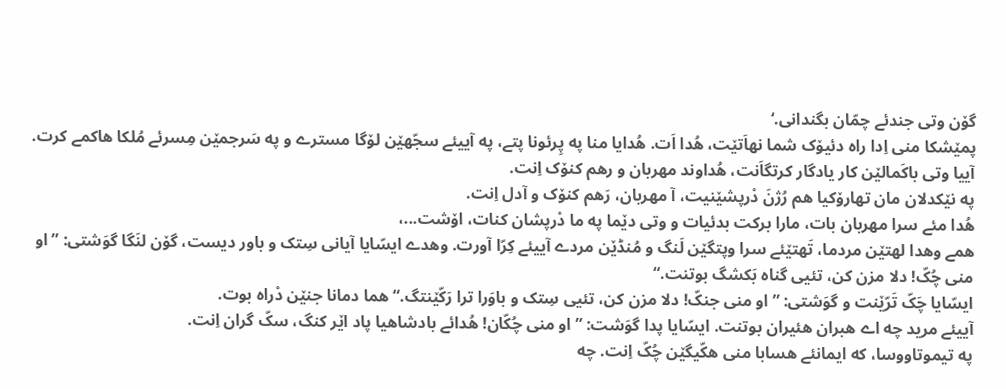گۆن وتی جندئے چمّان بگندانی.‘
پمێشکا منی اِدا راه دئیۆک شما نهاَتێت، هُدا اَت. هُدایا منا په پِرئونا پتے، په آییئے سجّهێن لۆگا مسترے و په سَرجمێن مِسرئے مُلکا هاکمے کرت.
آییا وتی باکَمالێن کار یادگار کرتگاَنت، هُداوند مهربان و رهم کنۆک اِنت.
په نێکدلان مان تهارۆکیا هم رُژنَ دْرپشێنیت، آ مهربان، رَهم کنۆک و آدل اِنت.
هُدا مئے سرا مهربان بات، مارا برکت بدئیات و وتی دێما په ما دْرپشان کنات، اۆشت...،
همے وهدا لهتێن مردما، تَهتێئے سرا وپتگێن لَنگ و مُنڈێن مردے آییئے کِرّا آورت. وهدے ایسّایا آیانی سِتک و باور دیست، گۆن لنَگا گوَشتی: ”او منی چُکّ! دلا مزن کن، تئیی گناه بَکشگ بوتنت.“
ایسّایا چَکّ تَرّێنت و گوَشتی: ”او منی جنکّ! دلا مزن کن، تئیی سِتک و باوَرا ترا رَکّێنتگ.“ هما دمانا جنێن دْراه بوت.
آییئے مرید چه اے هبران هئیران بوتنت. ایسّایا پدا گوَشت: ”او منی چُکّان! هُدائے بادشاهیا پاد اێر کنگ، سکّ گران اِنت.
په تیموتاووسا، که ایمانئے هسابا منی هکّیگێن چُکّ اِنت. چه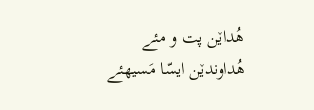هُداێن پت و مئے هُداوندێن ایسّا مَسیهئے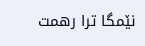نێمگا ترا رهمت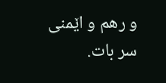و رهم و اێمنی سر بات.